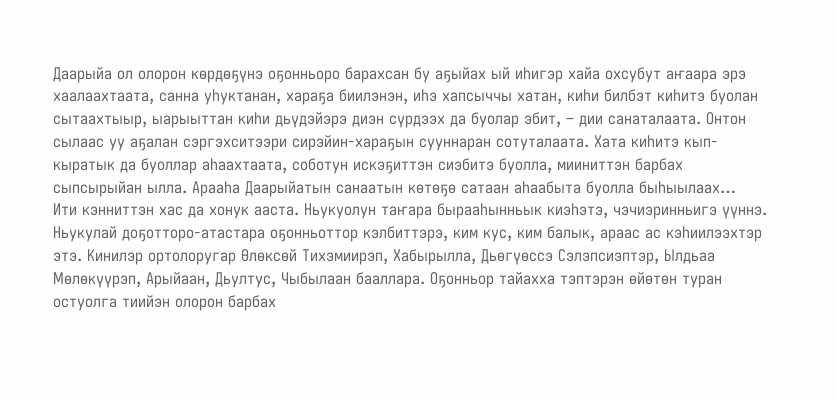Даарыйа ол олорон көрдөҕүнэ оҕонньоро барахсан бу аҕыйах ый иһигэр хайа охсубут аҥаара эрэ хаалаахтаата, санна уһуктанан, хараҕа биилэнэн, иһэ хапсыччы хатан, киһи билбэт киһитэ буолан сытаахтыыр, ыарыыттан киһи дьүдэйэрэ диэн сүрдээх да буолар эбит, – дии санаталаата. Онтон сылаас уу аҕалан сэргэхситээри сирэйин-хараҕын сууннаран сотуталаата. Хата киһитэ кып-кыратык да буоллар аһаахтаата, соботун искэҕиттэн сиэбитэ буолла, мииниттэн барбах сыпсырыйан ылла. Арааһа Даарыйатын санаатын көтөҕө сатаан аһаабыта буолла быһыылаах…
Ити кэнниттэн хас да хонук ааста. Ньукуолун таҥара бырааһынньык киэһэтэ, чэчиэринньигэ үүннэ. Ньукулай доҕотторо-атастара оҕонньоттор кэлбиттэрэ, ким кус, ким балык, араас ас кэһиилээхтэр этэ. Кинилэр ортолоругар Өлөксөй Тихэмиирэп, Хабырылла, Дьөгүөссэ Сэлэпсиэптэр, Ылдьаа Мөлөкүүрэп, Арыйаан, Дьултус, Чыбылаан бааллара. Оҕонньор тайахха тэптэрэн өйөтөн туран остуолга тиийэн олорон барбах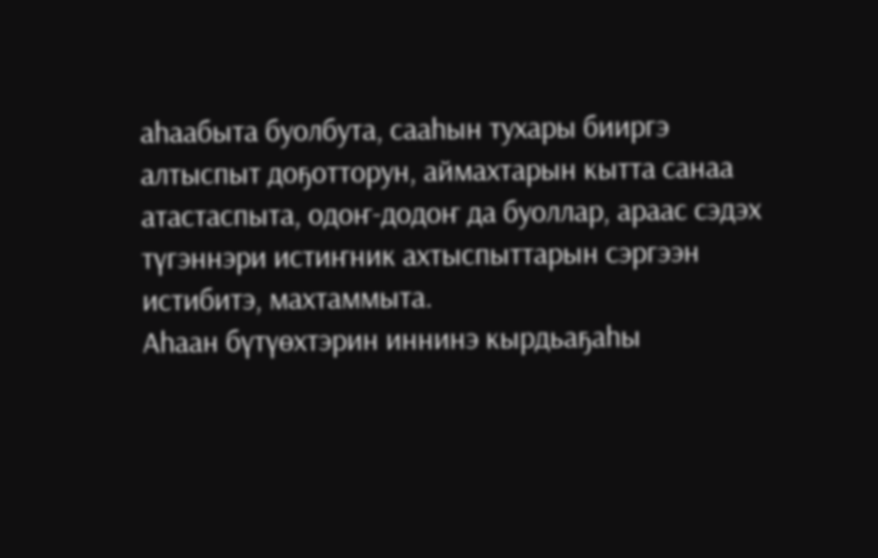аһаабыта буолбута, сааһын тухары бииргэ алтыспыт доҕотторун, аймахтарын кытта санаа атастаспыта, одоҥ-додоҥ да буоллар, араас сэдэх түгэннэри истиҥник ахтыспыттарын сэргээн истибитэ, махтаммыта.
Аһаан бүтүөхтэрин иннинэ кырдьаҕаһы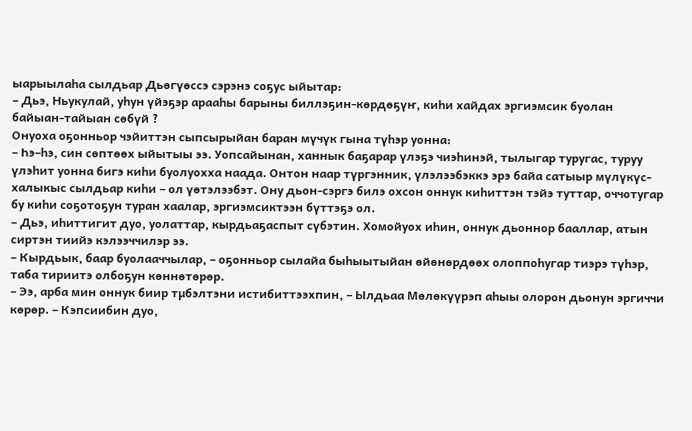ыарыылаһа сылдьар Дьөгүөссэ сэрэнэ соҕус ыйытар:
– Дьэ, Ньукулай, уһун үйэҕэр арааһы барыны биллэҕин-көрдөҕүҥ, киһи хайдах эргиэмсик буолан байыан-тайыан сөбүй ?
Онуоха оҕонньор чэйиттэн сыпсырыйан баран мүчүк гына түһэр уонна:
– Һэ–һэ, син сөптөөх ыйытыы ээ. Уопсайынан, ханнык баҕарар үлэҕэ чиэһинэй, тылыгар туругас, туруу үлэһит уонна бигэ киһи буолуохха наада. Онтон наар түргэнник, үлэлээбэккэ эрэ байа сатыыр мүлүкүс-халыкыс сылдьар киһи – ол үөтэлээбэт. Ону дьон-сэргэ билэ охсон оннук киһиттэн тэйэ туттар, оччотугар бу киһи соҕотоҕун туран хаалар, эргиэмсиктээн бүттэҕэ ол.
– Дьэ, иһиттигит дуо, уолаттар, кырдьаҕаспыт сүбэтин. Хомойуох иһин, оннук дьоннор бааллар, атын сиртэн тиийэ кэлээччилэр ээ.
– Кырдьык, баар буолааччылар, – оҕонньор сылайа быһыытыйан өйөнөрдөөх олоппоһугар тиэрэ түһэр, таба тириитэ олбоҕун көннөтөрөр.
– Ээ, арба мин оннук биир тµбэлтэни истибиттээхпин, – Ылдьаа Мөлөкүүрэп аһыы олорон дьонун эргиччи көрөр. – Кэпсиибин дуо,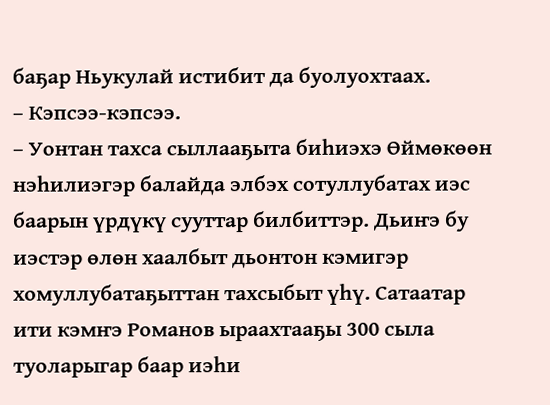баҕар Ньукулай истибит да буолуохтаах.
– Кэпсээ-кэпсээ.
– Уонтан тахса сыллааҕыта биһиэхэ Өймөкөөн нэһилиэгэр балайда элбэх сотуллубатах иэс баарын үрдүкү сууттар билбиттэр. Дьиҥэ бу иэстэр өлөн хаалбыт дьонтон кэмигэр хомуллубатаҕыттан тахсыбыт үһү. Сатаатар ити кэмҥэ Романов ыраахтааҕы 300 сыла туоларыгар баар иэһи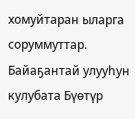хомуйтаран ыларга соруммуттар. Байаҕантай улууһун кулубата Бүөтүр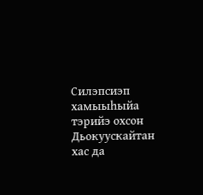Силэпсиэп хамыыһыйа тэрийэ охсон Дьокуускайтан хас да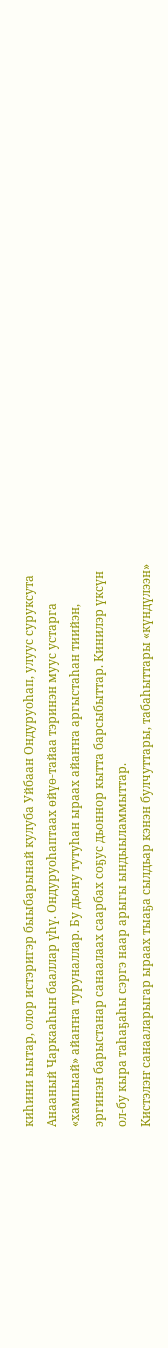киһини ыытар, олор истэригэр быыбарынай кулуба Уйбаан Ондуруоһап, улуус суруксута Анааный Чаркааһын бааллар үһү. Ондуруоһаптаах өйүө-тайаа тэринэн муус устарга «хампыай» айаҥҥа туруналлар. Бу дьону тутуһан ыраах айаҥҥа аргыстаһан тиийэн, эргинэн барыстанар санаалаах саарбах соҕус дьоннор кытта барсыбыттар. Кинилэр үксүн ол-бу кыра таһаҕаһы сэргэ наар арыгы ындыыламмыттар.
Кистэлэҥ санааларыгар ыраах тыаҕа сылдьар кэнэн булчуттары, табаһыттары «күндүлээн»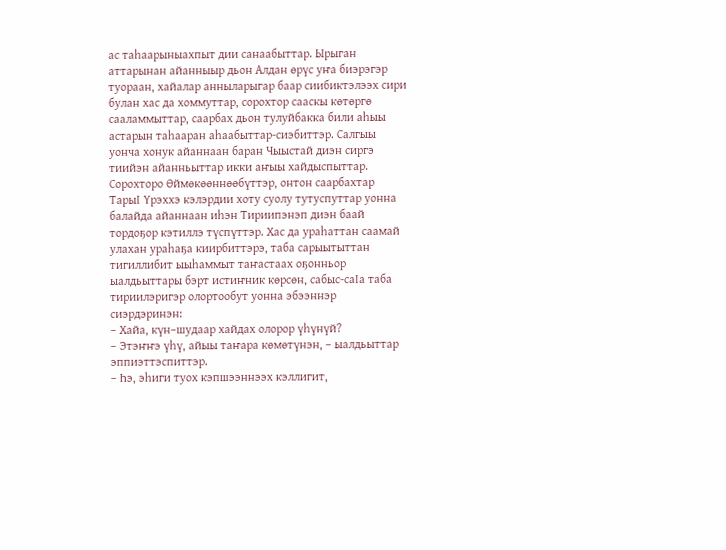ас таһаарыныахпыт дии санаабыттар. Ырыган аттарынан айанныыр дьон Алдан өрүс уҥа биэрэгэр туораан, хайалар анныларыгар баар сиибиктэлээх сири булан хас да хоммуттар, сорохтор сааскы көтөргө сааламмыттар, саарбах дьон тулуйбакка били аһыы астарын таһааран аһаабыттар-сиэбиттэр. Салгыы уонча хонук айаннаан баран Чыыстай диэн сиргэ тиийэн айанньыттар икки аҥыы хайдыспыттар. Сорохторо Өймөкөөннөөбүттэр, онтон саарбахтар ТарыІ Үрэххэ кэлэрдии хоту суолу тутуспуттар уонна балайда айаннаан иһэн Тириипэнэп диэн баай тордоҕор кэтиллэ түспүттэр. Хас да ураһаттан саамай улахан ураһаҕа киирбиттэрэ, таба сарыытыттан тигиллибит ыыһаммыт таҥастаах оҕонньор ыалдьыттары бэрт истиҥник көрсөн, сабыс-саІа таба тириилэригэр олортообут уонна эбээннэр сиэрдэринэн:
– Хайа, күн–шудаар хайдах олорор үһүнүй?
– Этэҥҥэ үһү, айыы таҥара көмөтүнэн, – ыалдьыттар эппиэттэспиттэр.
– Һэ, эһиги туох кэпшээннээх кэллигит,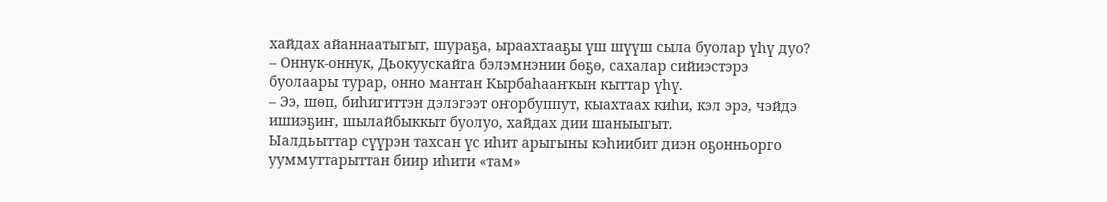хайдах айаннаатыгыт, шураҕа, ыраахтааҕы үш шүүш сыла буолар үһү дуо?
– Оннук-оннук, Дьокуускайга бэлэмнэнии бөҕө, сахалар сийиэстэрэ буолаары турар, онно мантан Кырбаһааҥкын кыттар үһү.
– Ээ, шөп, биһигиттэн дэлэгээт оҥорбуппут, кыахтаах киһи, кэл эрэ, чэйдэ ишиэҕиҥ, шылайбыккыт буолуо, хайдах дии шаныыгыт.
Ыалдьыттар сүүрэн тахсан үс иһит арыгыны кэһиибит диэн оҕонньорго ууммуттарыттан биир иһити «там»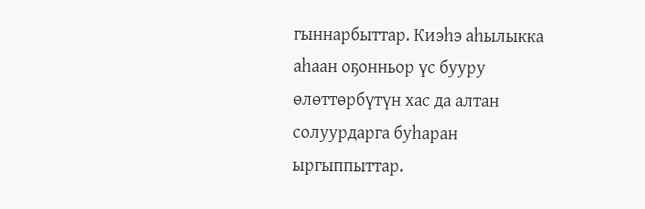гыннарбыттар. Киэһэ аһылыкка аһаан оҕонньор үс бууру өлөттөрбүтүн хас да алтан солуурдарга буһаран ыргыппыттар.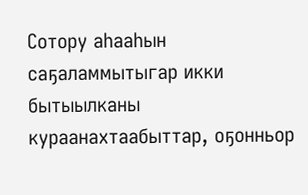Сотору аһааһын саҕаламмытыгар икки бытыылканы кураанахтаабыттар, оҕонньор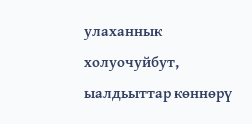улаханнык холуочуйбут, ыалдьыттар көннөрү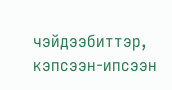чэйдээбиттэр, кэпсээн-ипсээн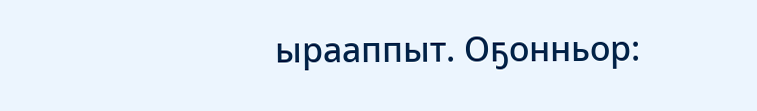ырааппыт. Оҕонньор: